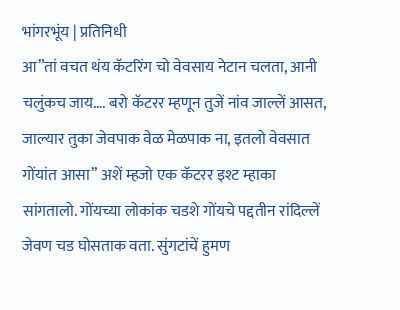भांगरभूंय | प्रतिनिधी
आ”तां वचत थंय कॅटरिंग चो वेवसाय नेटान चलता, आनी चलुंकच जाय…. बरो कॅटरर म्हणून तुजें नांव जाल्लें आसत, जाल्यार तुका जेवपाक वेळ मेळपाक ना, इतलो वेवसात गोंयांत आसा” अशें म्हजो एक कॅटरर इश्ट म्हाका सांगतालो. गोंयच्या लोकांक चडशे गोंयचे पद्दतीन रांदिल्लें जेवण चड घोसताक वता. सुंगटांचें हुमण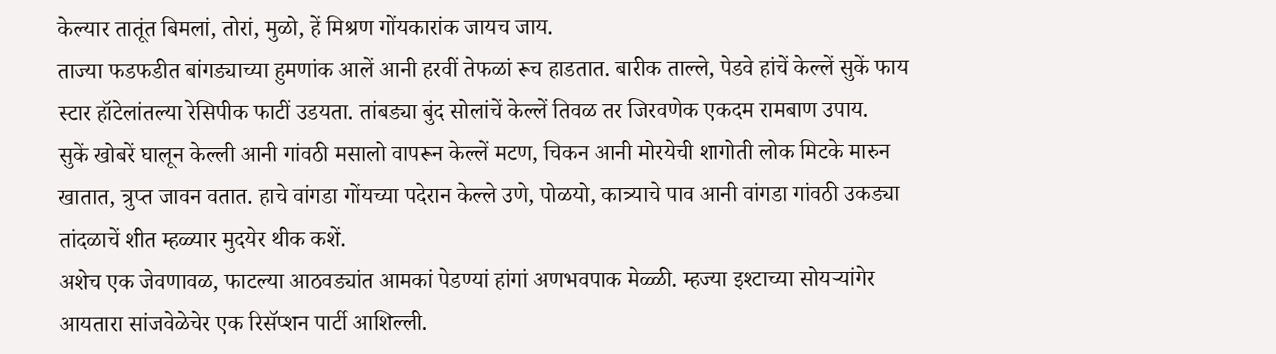केल्यार तातूंत बिमलां, तोरां, मुळो, हें मिश्रण गोंयकारांक जायच जाय.
ताज्या फडफडीत बांगड्याच्या हुमणांक आलें आनी हरवीं तेफळां रूच हाडतात. बारीक ताल्ले, पेडवे हांचें केल्लें सुकें फाय स्टार हॉटेलांतल्या रेसिपीक फाटीं उडयता. तांबड्या बुंद सोलांचें केल्लें तिवळ तर जिरवणेक एकदम रामबाण उपाय.
सुकें खोबरें घालून केल्ली आनी गांवठी मसालो वापरून केल्लें मटण, चिकन आनी मोरयेची शागोती लोक मिटके मारुन खातात, त्रुप्त जावन वतात. हाचे वांगडा गोंयच्या पदेरान केल्ले उणे, पोळयो, कात्र्याचे पाव आनी वांगडा गांवठी उकड्या तांदळाचें शीत म्हळ्यार मुदयेर थीक कशें.
अशेच एक जेवणावळ, फाटल्या आठवड्यांत आमकां पेडण्यां हांगां अणभवपाक मेळ्ळी. म्हज्या इश्टाच्या सोयऱ्यांगेर आयतारा सांजवेळेचेर एक रिसॅप्शन पार्टी आशिल्ली.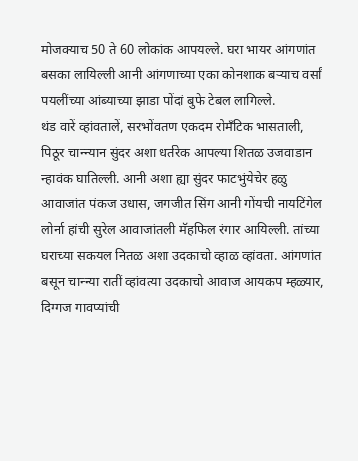मोजक्याच 50 ते 60 लोकांक आपयल्ले. घरा भायर आंगणांत बसका लायिल्ली आनी आंगणाच्या एका कोनशाक बऱ्याच वर्सां पयलींच्या आंब्याच्या झाडा पोंदां बुफे टेबल लागिल्ले.
थंड वारें व्हांवतालें, सरभोंवतण एकदम रोमँटिक भासताली, पिठूर चान्न्यान सुंदर अशा धर्तरेक आपल्या शितळ उजवाडान न्हावंक घातिल्ली. आनी अशा ह्या सुंदर फाटभुंयेचेर हळु आवाजांत पंकज उधास, जगजीत सिंग आनी गोंयची नायटिंगेल लोर्ना हांची सुरेल आवाजांतली मॅहफिल रंगार आयिल्ली. तांच्या घराच्या सकयल नितळ अशा उदकाचो व्हाळ व्हांवता. आंगणांत बसून चान्न्या रातीं व्हांवत्या उदकाचो आवाज आयकप म्हळ्यार, दिग्गज गावप्यांची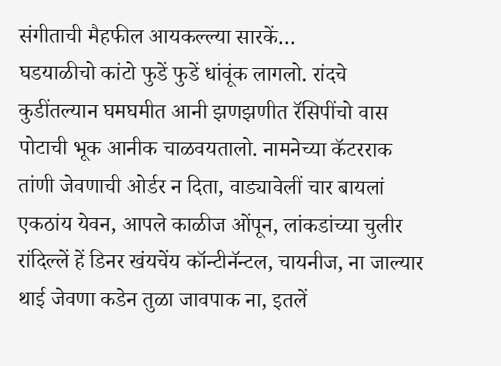संगीताची मैहफील आयकल्ल्या सारकें…
घडयाळीचो कांटो फुडें फुडें धांवूंक लागलो. रांदचे कुडींतल्यान घमघमीत आनी झणझणीत रॅसिपींचो वास पोटाची भूक आनीक चाळवयतालो. नामनेच्या कॅटरराक तांणी जेवणाची ओर्डर न दिता, वाड्यावेलीं चार बायलां एकठांय येवन, आपले काळीज ओंपून, लांकडांच्या चुलीर रांदिल्लें हें डिनर खंयचेंय कॉन्टीनॅन्टल, चायनीज, ना जाल्यार थाई जेवणा कडेन तुळा जावपाक ना, इतलें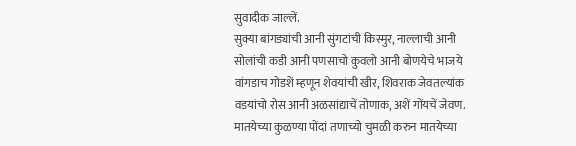सुवादीक जाल्लें.
सुक्या बांगड्यांची आनी सुंगटांची किस्मुर, नाल्लाची आनी सोलांची कडी आनी पणसाचो कुवलो आनी बोणयेचे भाजये वांगडाच गोडशें म्हणून शेवयांची खीर, शिवराक जेवतल्यांक वडयांचो रोस आनी अळसांद्याचें तोणाक, अशें गोंयचें जेवण. मातयेच्या कुळण्या पोंदां तणाच्यो चुमळी करुन मातयेच्या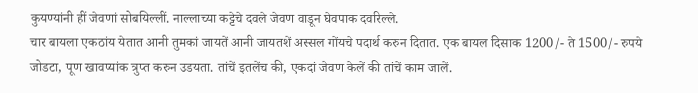कुयण्यांनी हीं जेवणां सोबयिल्लीं. नाल्लाच्या कट्टेचे दवले जेवण वाडून घेवपाक दवरिल्ले.
चार बायला एकठांय येतात आनी तुमकां जायतें आनी जायतशें अस्सल गोंयचे पदार्थ करुन दितात. एक बायल दिसाक 1200/- ते 1500/- रुपये जोडटा, पूण खावप्यांक त्रुप्त करुन उडयता. तांचें इतलेंच की, एकदां जेवण केलें की तांचें काम जालें.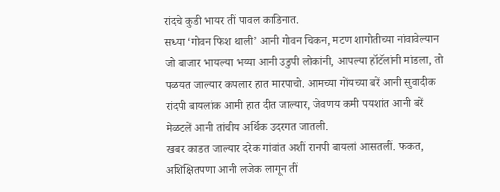रांदचे कुडी भायर तीं पावल काडिनात.
सध्या ‘गोवन फिश थाली’ आनी गोवन चिकन, मटण शागोतीच्या नांवावेल्यान जो बाजार भायल्या भय्या आनी उडुपी लोकांनी, आपल्या हॉटॅलांनी मांडला, तो पळयत जाल्यार कपलार हात मारपाचो. आमच्या गोंयच्या बरें आनी सुवादीक रांदपी बायलांक आमी हात दीत जाल्यार, जेवणय कमी पयशांत आनी बरें मेळटलें आनी तांचीय अर्थिक उदरगत जातली.
खबर काडत जाल्यार दरेक गांवांत अशीं रानपी बायलां आसतलीं. फकत, अशिक्षितपणा आनी लजेक लागून तीं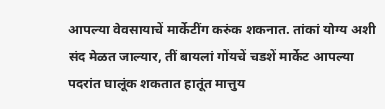आपल्या वेवसायाचें मार्केटींग करुंक शकनात. तांकां योग्य अशी संद मेळत जाल्यार, तीं बायलां गोंयचें चडशें मार्केट आपल्या पदरांत घालूंक शकतात हातूंत मात्तुय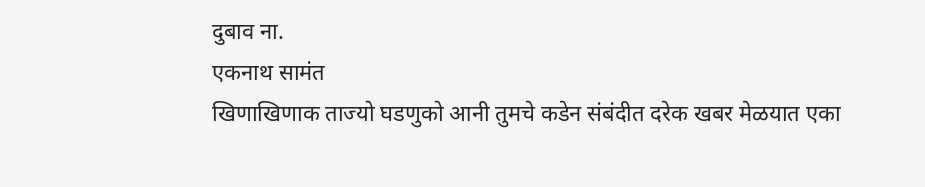दुबाव ना.
एकनाथ सामंत
खिणाखिणाक ताज्यो घडणुको आनी तुमचे कडेन संबंदीत दरेक खबर मेळयात एका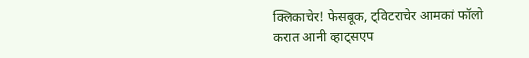क्लिकाचेर! फेसबूक, ट्विटराचेर आमकां फॉलो करात आनी व्हाट्सएप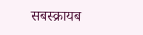सबस्क्रायब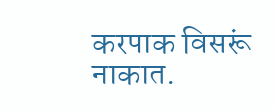करपाक विसरूं नाकात.